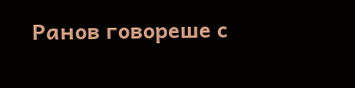Ранов говореше с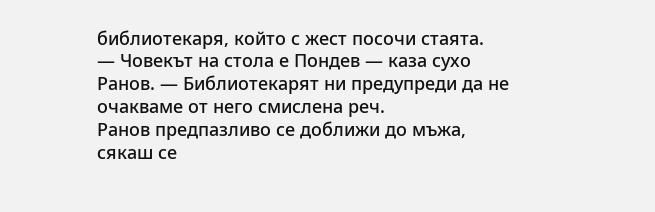библиотекаря, който с жест посочи стаята.
— Човекът на стола е Пондев — каза сухо Ранов. — Библиотекарят ни предупреди да не очакваме от него смислена реч.
Ранов предпазливо се доближи до мъжа, сякаш се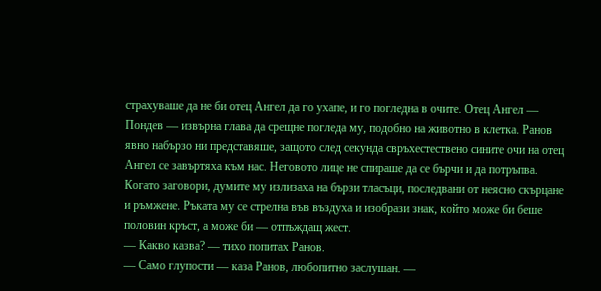страхуваше да не би отец Ангел да го ухапе, и го погледна в очите. Отец Ангел — Пондев — извърна глава да срещне погледа му, подобно на животно в клетка. Ранов явно набързо ни представяше, защото след секунда свръхестествено сините очи на отец Ангел се завъртяха към нас. Неговото лице не спираше да се бърчи и да потръпва. Когато заговори, думите му излизаха на бързи тласъци, последвани от неясно скърцане и ръмжене. Ръката му се стрелна във въздуха и изобрази знак, който може би беше половин кръст, а може би — отпъждащ жест.
— Какво казва? — тихо попитах Ранов.
— Само глупости — каза Ранов, любопитно заслушан. —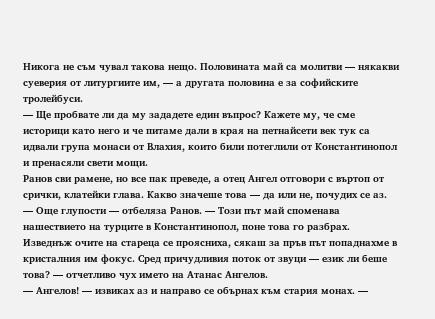Никога не съм чувал такова нещо. Половината май са молитви — някакви суеверия от литургиите им, — а другата половина е за софийските тролейбуси.
— Ще пробвате ли да му зададете един въпрос? Кажете му, че сме историци като него и че питаме дали в края на петнайсети век тук са идвали група монаси от Влахия, които били потеглили от Константинопол и пренасяли свети мощи.
Ранов сви рамене, но все пак преведе, а отец Ангел отговори с въртоп от срички, клатейки глава. Какво значеше това — да или не, почудих се аз.
— Още глупости — отбеляза Ранов. — Този път май споменава нашествието на турците в Константинопол, поне това го разбрах.
Изведнъж очите на стареца се проясниха, сякаш за пръв път попаднахме в кристалния им фокус. Сред причудливия поток от звуци — език ли беше това? — отчетливо чух името на Атанас Ангелов.
— Ангелов! — извиках аз и направо се обърнах към стария монах. —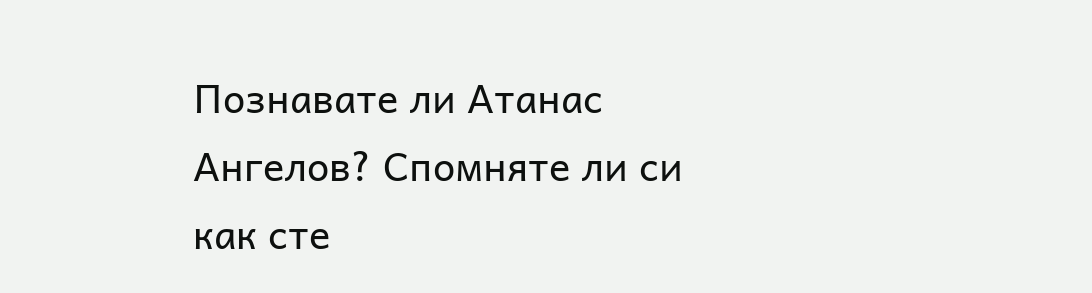Познавате ли Атанас Ангелов? Спомняте ли си как сте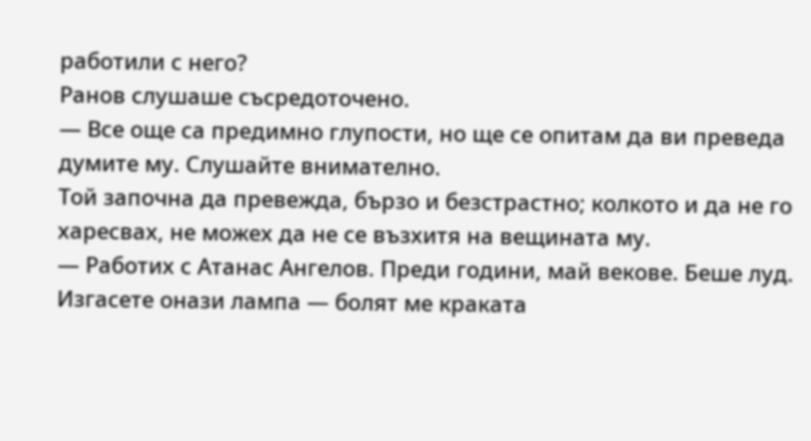работили с него?
Ранов слушаше съсредоточено.
— Все още са предимно глупости, но ще се опитам да ви преведа думите му. Слушайте внимателно.
Той започна да превежда, бързо и безстрастно; колкото и да не го харесвах, не можех да не се възхитя на вещината му.
— Работих с Атанас Ангелов. Преди години, май векове. Беше луд. Изгасете онази лампа — болят ме краката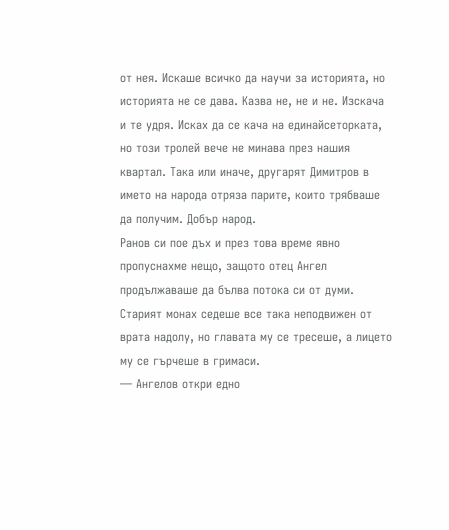от нея. Искаше всичко да научи за историята, но историята не се дава. Казва не, не и не. Изскача и те удря. Исках да се кача на единайсеторката, но този тролей вече не минава през нашия квартал. Така или иначе, другарят Димитров в името на народа отряза парите, които трябваше да получим. Добър народ.
Ранов си пое дъх и през това време явно пропуснахме нещо, защото отец Ангел продължаваше да бълва потока си от думи. Старият монах седеше все така неподвижен от врата надолу, но главата му се тресеше, а лицето му се гърчеше в гримаси.
— Ангелов откри едно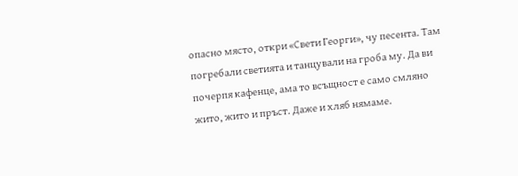опасно място, откри «Свети Георги», чу песента. Там погребали светията и танцували на гроба му. Да ви почерпя кафенце, ама то всъщност е само смляно жито, жито и пръст. Даже и хляб нямаме.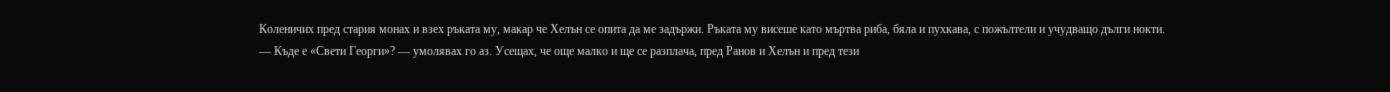Коленичих пред стария монах и взех ръката му, макар че Хелън се опита да ме задържи. Ръката му висеше като мъртва риба, бяла и пухкава, с пожълтели и учудващо дълги нокти.
— Къде е «Свети Георги»? — умолявах го аз. Усещах, че още малко и ще се разплача, пред Ранов и Хелън и пред тези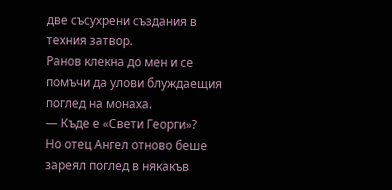две съсухрени създания в техния затвор.
Ранов клекна до мен и се помъчи да улови блуждаещия поглед на монаха.
— Къде е «Свети Георги»?
Но отец Ангел отново беше зареял поглед в някакъв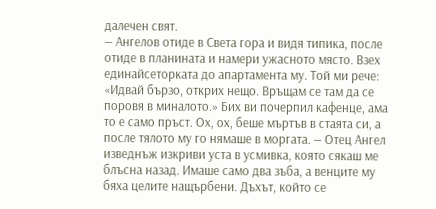далечен свят.
— Ангелов отиде в Света гора и видя типика, после отиде в планината и намери ужасното място. Взех единайсеторката до апартамента му. Той ми рече: «Идвай бързо, открих нещо. Връщам се там да се поровя в миналото.» Бих ви почерпил кафенце, ама то е само пръст. Ох, ох, беше мъртъв в стаята си, а после тялото му го нямаше в моргата. — Отец Ангел изведнъж изкриви уста в усмивка, която сякаш ме блъсна назад. Имаше само два зъба, а венците му бяха целите нащърбени. Дъхът, който се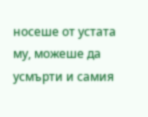носеше от устата му, можеше да усмърти и самия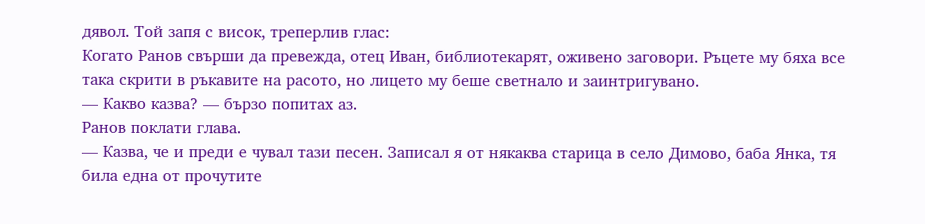дявол. Той запя с висок, треперлив глас:
Когато Ранов свърши да превежда, отец Иван, библиотекарят, оживено заговори. Ръцете му бяха все така скрити в ръкавите на расото, но лицето му беше светнало и заинтригувано.
— Какво казва? — бързо попитах аз.
Ранов поклати глава.
— Казва, че и преди е чувал тази песен. Записал я от някаква старица в село Димово, баба Янка, тя била една от прочутите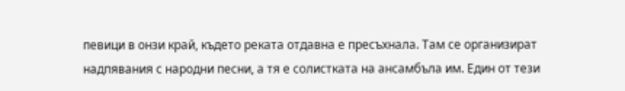певици в онзи край, където реката отдавна е пресъхнала. Там се организират надпявания с народни песни, а тя е солистката на ансамбъла им. Един от тези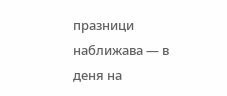празници наближава — в деня на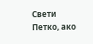Свети Петко, ако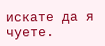искате да я чуете.